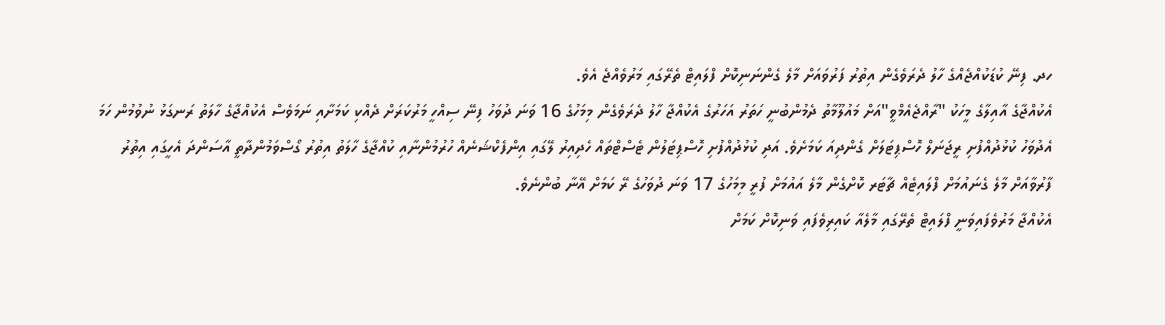ހދ. ފިނޭ ކުޑަކުއްޖެއްގެ ހާލު ދެރަވެގެން އިތުރު ފަރުވައަށް މާލެ ގެންނަނިކޮށް ފްލައިޓް ތެރޭގައި މަރުވެއްޖެ އެވެ.
އެކުއްޖާގެ އާއިލާގެ މީހަކު "ރާއްޖެއެމްވީ"އަށް މައުލޫމާތު ދެމުންބުނީ ހަތަރު އަހަރުގެ އެކުއްޖާ ހާލު ދެރަވެގެން މިމަހުގެ 16 ވަނަ ދުވަހު ފިނޭ ސިއްހީ މަރުކަރަށް ދެއްކި ކަމަށާއި ނަމަވެސް އެކުއްޖާގެ ހާލަތު ރަނގަޅު ނުވުމުން ހަމަ އެދުވަހު ކުޅުދުއްފުށި ރީޖަނަލް ހޮސްޕިޓަލަށް ގެންދިއަ ކަމަށެވެ. އަދި ކުޅުދުއްފުށި ހޮސްޕިޓަލުން ޓެސްޓްތައް ހެދިއިރު ލޭގައި އިންފެކްޝަނެއް ހުރުމުންނާއި ކުއްޖާގެ ހާލަތު އިތުރު ގޯސްވަމުންދާތީ އާސަންދަ އެހީގައި އިތުރު ފާރުވާއަށް މާލެ ގެނައުމަށް ފްލައިޓެއް ޗާޓަރ ކޮށްގެން މާލެ އައުމަށް ފުރީ މިމަހުގެ 17 ވަނަ ދުވަހުގެ ރޭ ކަމަށް އޭނާ ބުންނެވެ.
އެކުއްޖާ މަރުވެފައިވަނީ ފްލައިޓް ތެރޭގައި މާލެއާ ކައިރިވެފައި ވަނިކޮށް ކަމަށް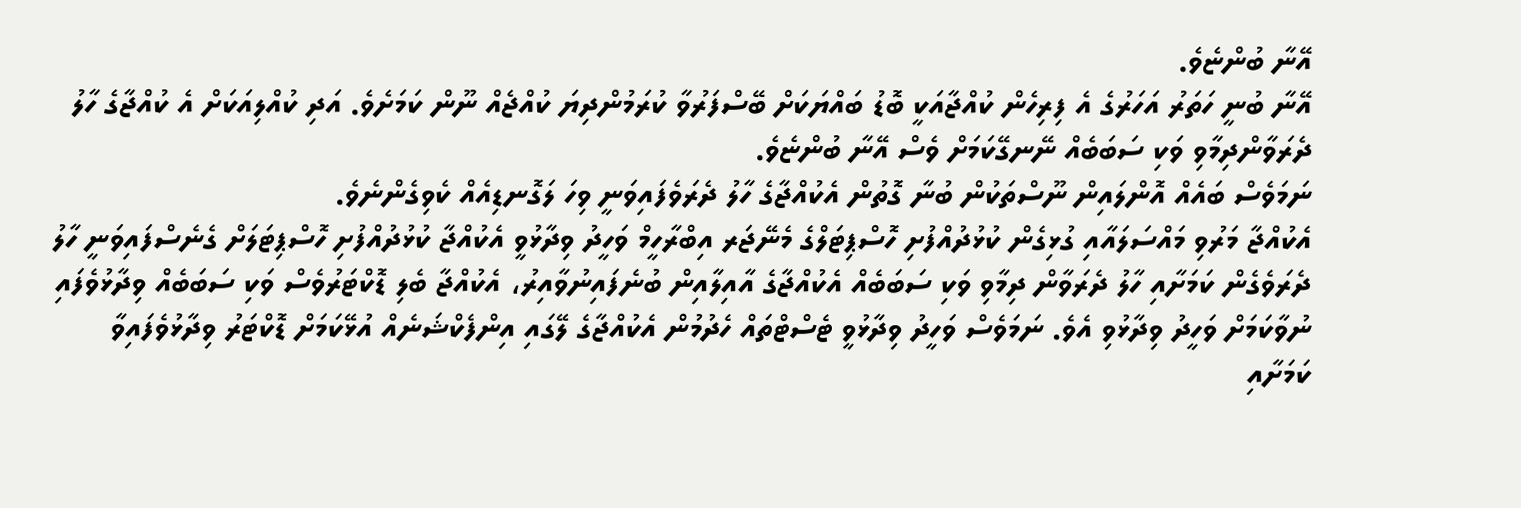އޭނާ ބުންޏެވެ.
އޭނާ ބުނީ ހަތަރު އަހަރުގެ އެ ފިރިހެން ކުއްޖާއަކީ ބޮޑު ބައްޔަކަށް ބޭސްފަރުވާ ކުރަމުންދިޔަ ކުއްޖެއް ނޫން ކަމަށެވެ. އަދި ކުއްލިއަކަށް އެ ކުއްޖާގެ ހާލު ދެރަވާންދިމާވި ވަކި ސަބަބެއް ނޭނގޭކަމަށް ވެސް އޭނާ ބުންޏެވެ.
ނަމަވެސް ބައެއް އޮންލައިން ނޫސްތަކުން ބުނާ ގޮތުން އެކުއްޖާގެ ހާލު ދެރަވެފައިވަނީ ވިހަ ލަގޮނޑިއެއް ކެވިގެންނެވެ.
އެކުއްޖާ މަރުވި މައްސަލައާއި ގުޅިގެން ކުޅުދުއްފުށި ހޮސްޕިޓަލްގެ މެނޭޖަރ އިބްރާހީމް ވަހީދު ވިދާޅުވީ އެކުއްޖާ ކުޅުދުއްފުށި ހޮސްޕިޓަލަށް ގެނެސްފައިވަނީ ހާލު ދެރަވެގެން ކަމަށާއި ހާލު ދެރަވާން ދިމާވި ވަކި ސަބަބެއް އެކުއްޖާގެ އާއިލާއިން ބުނެފައިނުވާއިރު، އެކުއްޖާ ބެލި ޑޮކްޓަރުވެސް ވަކި ސަބަބެއް ވިދާޅުވެފައި ނުވާކަމަށް ވަހީދު ވިދާޅުވި އެވެ. ނަމަވެސް ވަހީދު ވިދާޅުވީ ޓެސްޓްތައް ހެދުމުން އެކުއްޖާގެ ލޭގައި އިންފެކްޝަނެއް އުޅޭކަމަށް ޑޮކްޓަރު ވިދާޅުވެފައިވާ ކަމަށާއި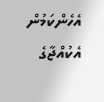އެހެންކަމުން އެކުއްޖާގެ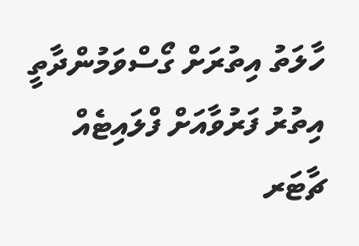ހާލަތު އިތުރަށް ގޯސްވަމުންދާތީ އިތުރު ފަރުވާއަށް ފްލައިޓެއް ޗާޓަރ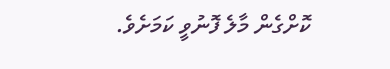ކޮށްގެން މާލެ ފޮނުވީ ކަމަށެވެ.